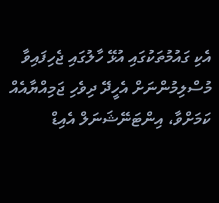އެކި ގައުމުތަކުގައި އުޅޭ ހާލުގައި ޖެހިފައިވާ މުސްލިމުންނަށް އެހީދޭ ދިވެހި ޖަމިއްޔާއެއް ކަމަށްވާ، އިންޓަނޭޝަނަލް އެއިޑް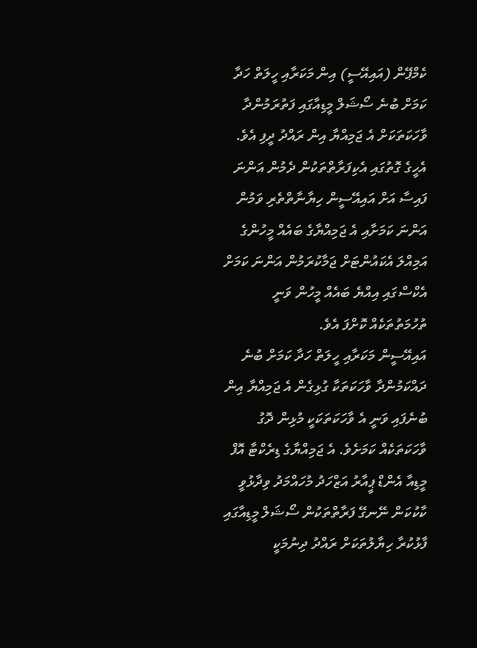ކެމްޕޭން (އައިއޭސީ) އިން މަކަރާއި ހީލަތް ހަދާ ކަމަށް ބުނެ ސޯޝަލް މީޑިއާގައި ފަތުރަމުންދާ ވާހަކަތަކަށް އެ ޖަމިއްޔާ އިން ރައްދު ދީފި އެވެ.
އެހީގެ ގޮތުގައި އެކިފަރާތްތަކުން ދެމުން އަންނަ ފައިސާ އަށް އައިއޭސީން ހިޔާނާތްތެރި ވަމުން އަންނަ ކަމަށާއި އެ ޖަމިއްޔާގެ ބައެއް މީހުންގެ އަމިއްލަ އެކައުންޓަށް ޖަމާކުރަމުން އަންނަ ކަމަށް އެކްސްގައި އިއްޔެ ބައެއް މީހުން ވަނީ ތުހުމަތުތަކެއް ކޮށްފަ އެވެ.
އައިއޭސީން މަކަރާއި ހީލަތް ހަދާ ކަމަށް ބުނެ ދައްކަމުންދާ ވާހަކަތަކާ ގުޅިގެން އެ ޖަމިއްޔާ އިން ބުނެފައި ވަނީ އެ ވާހަކަތަކަކީ މުޅިން ދޮގު ވާހަކަތަކެއް ކަމަށެވެ. އެ ޖަމިއްޔާގެ ޑިރެކްޓާ އޮފް މީޑިއާ އެންޑް ޕީއާރު އަޒްހަދު މުހައްމަދު ވިދާޅުވީ ކާކުކަން ނޭނގޭ ފަރާތްތަކުން ސޯޝަލް މީޑިއާގައި ފާޅުކުރާ ހިޔާލުތަކަށް ރައްދު ދިނުމަކީ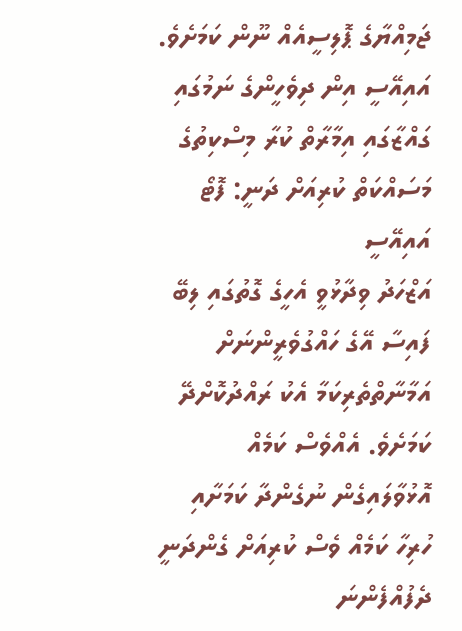ޖަމިއްޔާގެ ޕޮލިސީއެއް ނޫން ކަމަށެވެ.
އައިއޭސީ އިން ދިވެހީންގެ ނަމުގައި ގައްޒާގައި އިމާރާތް ކުރާ މިސްކިތުގެ މަސައްކަތް ކުރިއަށް ދަނީ: ފޮޓޯ އައިއޭސީ
އަޒްހަދު ވިދާޅުވީ އެހީގެ ގޮތުގައި ލިބޭ ފައިސާ އޭގެ ހައްގުވެރީންނަށް އަމާނާތްތެރިކަމާ އެކު ރައްދުކޮށްދޭ ކަމަށެވެ. އެއްވެސް ކަމެއް އޮޅުވާލައިގެން ނުގެންދާ ކަމަށާއި ހުރިހާ ކަމެއް ވެސް ކުރިއަށް ގެންދަނީ ދެފުއްފެންނަ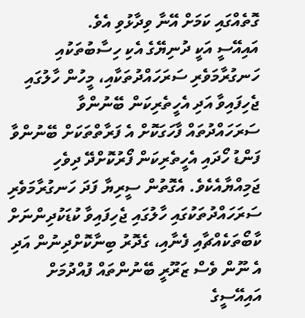ގޮތެއްގައި ކަމަށް އޭނާ ވިދާޅުވި އެވެ.
އައިއޭސީ އަކީ ދުނިޔޭގެ އެކި ހިސާބުތަކުއި ހަނގުރާމަވެރި ސަރަހައްދުތަކާއި، މީހުން ހާލުގައި ޖެހިފައިވާ އަދި އެހީތެރިކަން ބޭނުންވާ ސަރަހައްދުތައް ފާހަގަކޮށް އެ ފަރާތްތަކަށް ބޭނުންވާ ފަންޑު ހޯދައި އެހީތެރިކަން ފޯރުކޮށްދޭ ދިވެހި ޖަމިއްޔާއެކެވެ. އެގޮތުން ސީރިޔާ ފަދަ ހަނގުރާމަވެރި ސަރަހައްދުތަކުގައި ހާލުގައި ޖެހިފައިވާ ކުޑަކުދިންނަށް ކާބޯތަކެއްޗާއި ފެނާއި، ގެދޮރު ބިނާކޮށްދިނުން އަދި އެ ނޫން ވެސް ޒަރޫރީ ބޭނުންތައް ފުއްދުމަށް އައިއޭސީގެ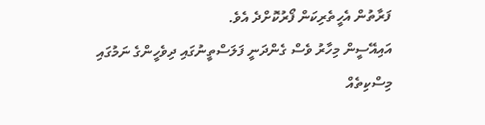ފަރާތުން އެހީތެރިކަން ފޯރުކޮށްދެ އެވެ.
އައިއޭސީން މިހާރު ވެސް ގެންދަނީ ފަލަސްތީނުގައި ދިވެހީންގެ ނަމުގައި މިސްކިތެއް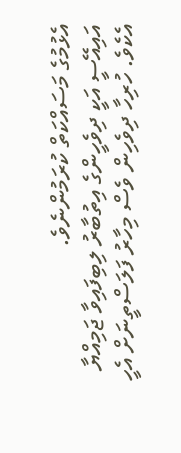އެޅުމުގެ މަސައްކަތް ކުރަމުންނެވެ.
އައިއޭސީ އަކީ ދިވެހީންގެ އިތުބާރު ލިބިފައިވާ ޖަމިއްޔާ އެކެވެ. ހުރިހާ ދިވެހިން ވެސް މިހާރު ފަލަސްތީނަށް އެހީ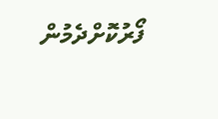ފޯރުކޮށްދެމުން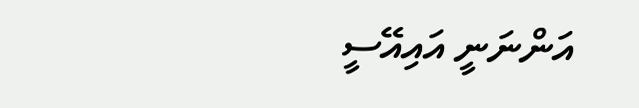އަންނަނީ އައިއޭސީ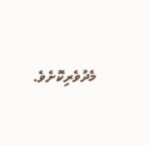މެދުވެރިކޮށެވެ.